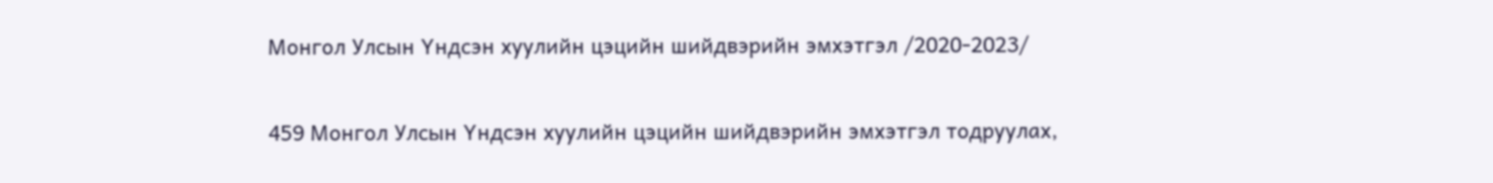Монгол Улсын Үндсэн хуулийн цэцийн шийдвэрийн эмхэтгэл /2020-2023/

459 Монгол Улсын Үндсэн хуулийн цэцийн шийдвэрийн эмхэтгэл тодруулах,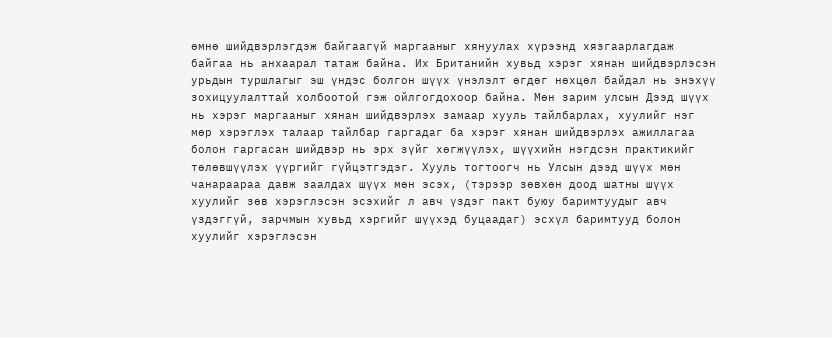өмнө шийдвэрлэгдэж байгаагүй маргааныг хянуулах хүрээнд хязгаарлагдаж байгаа нь анхаарал татаж байна. Их Британийн хувьд хэрэг хянан шийдвэрлэсэн урьдын туршлагыг эш үндэс болгон шүүх үнэлэлт өгдөг нөхцөл байдал нь энэхүү зохицуулалттай холбоотой гэж ойлгогдохоор байна. Мөн зарим улсын Дээд шүүх нь хэрэг маргааныг хянан шийдвэрлэх замаар хууль тайлбарлах, хуулийг нэг мөр хэрэглэх талаар тайлбар гаргадаг ба хэрэг хянан шийдвэрлэх ажиллагаа болон гаргасан шийдвэр нь эрх зүйг хөгжүүлэх, шүүхийн нэгдсэн практикийг төлөвшүүлэх үүргийг гүйцэтгэдэг. Хууль тогтоогч нь Улсын дээд шүүх мөн чанараараа давж заалдах шүүх мөн эсэх, (тэрээр зөвхөн доод шатны шүүх хуулийг зөв хэрэглэсэн эсэхийг л авч үздэг пакт буюу баримтуудыг авч үздэггүй, зарчмын хувьд хэргийг шүүхэд буцаадаг) эсхүл баримтууд болон хуулийг хэрэглэсэн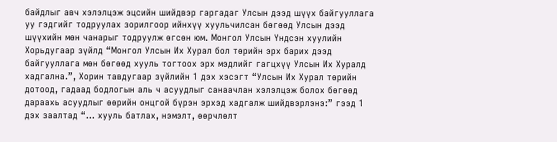байдлыг авч хэлэлцэж эцсийн шийдвэр гаргадаг Улсын дээд шүүх байгууллага уу гэдгийг тодруулах зорилгоор ийнхүү хуульчилсан бөгөөд Улсын дээд шүүхийн мөн чанарыг тодруулж өгсөн юм. Монгол Улсын Үндсэн хуулийн Хорьдугаар зүйлд “Монгол Улсын Их Хурал бол төрийн эрх барих дээд байгууллага мөн бөгөөд хууль тогтоох эрх мэдлийг гагцхүү Улсын Их Хуралд хадгална.”, Хорин тавдугаар зүйлийн 1 дэх хэсэгт “Улсын Их Хурал төрийн дотоод, гадаад бодлогын аль ч асуудлыг санаачлан хэлэлцэж болох бөгөөд дараахь асуудлыг өөрийн онцгой бүрэн эрхэд хадгалж шийдвэрлэнэ:” гээд 1 дэх заалтад “... хууль батлах, нэмэлт, өөрчлөлт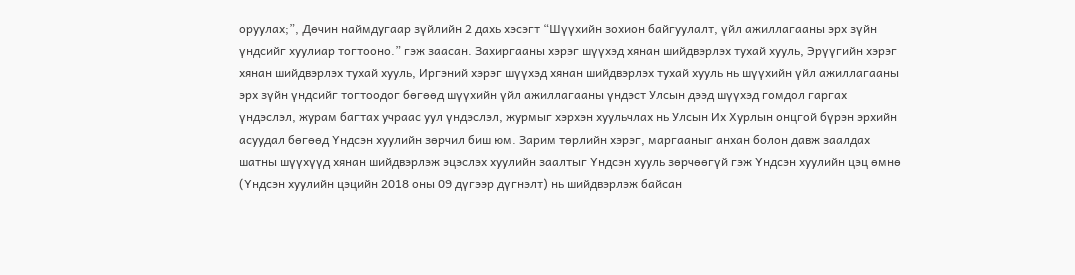оруулах;”, Дөчин наймдугаар зүйлийн 2 дахь хэсэгт “Шүүхийн зохион байгуулалт, үйл ажиллагааны эрх зүйн үндсийг хуулиар тогтооно.” гэж заасан. Захиргааны хэрэг шүүхэд хянан шийдвэрлэх тухай хууль, Эрүүгийн хэрэг хянан шийдвэрлэх тухай хууль, Иргэний хэрэг шүүхэд хянан шийдвэрлэх тухай хууль нь шүүхийн үйл ажиллагааны эрх зүйн үндсийг тогтоодог бөгөөд шүүхийн үйл ажиллагааны үндэст Улсын дээд шүүхэд гомдол гаргах үндэслэл, журам багтах учраас уул үндэслэл, журмыг хэрхэн хуульчлах нь Улсын Их Хурлын онцгой бүрэн эрхийн асуудал бөгөөд Үндсэн хуулийн зөрчил биш юм. Зарим төрлийн хэрэг, маргааныг анхан болон давж заалдах шатны шүүхүүд хянан шийдвэрлэж эцэслэх хуулийн заалтыг Үндсэн хууль зөрчөөгүй гэж Үндсэн хуулийн цэц өмнө (Үндсэн хуулийн цэцийн 2018 оны 09 дүгээр дүгнэлт) нь шийдвэрлэж байсан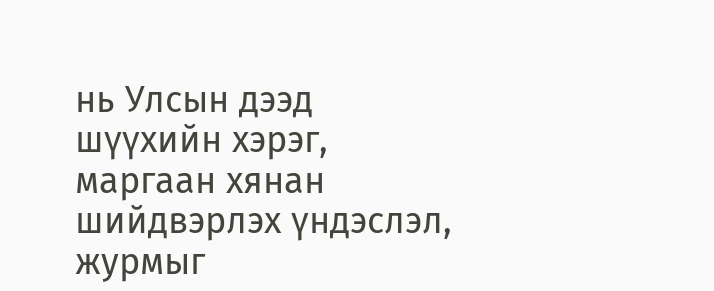нь Улсын дээд шүүхийн хэрэг, маргаан хянан шийдвэрлэх үндэслэл, журмыг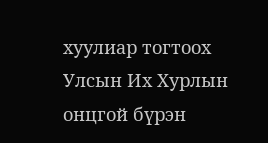хуулиар тогтоох Улсын Их Хурлын онцгой бүрэн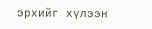эрхийг хүлээн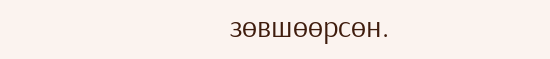зөвшөөрсөн.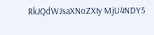RkJQdWJsaXNoZXIy MjU4NDY5